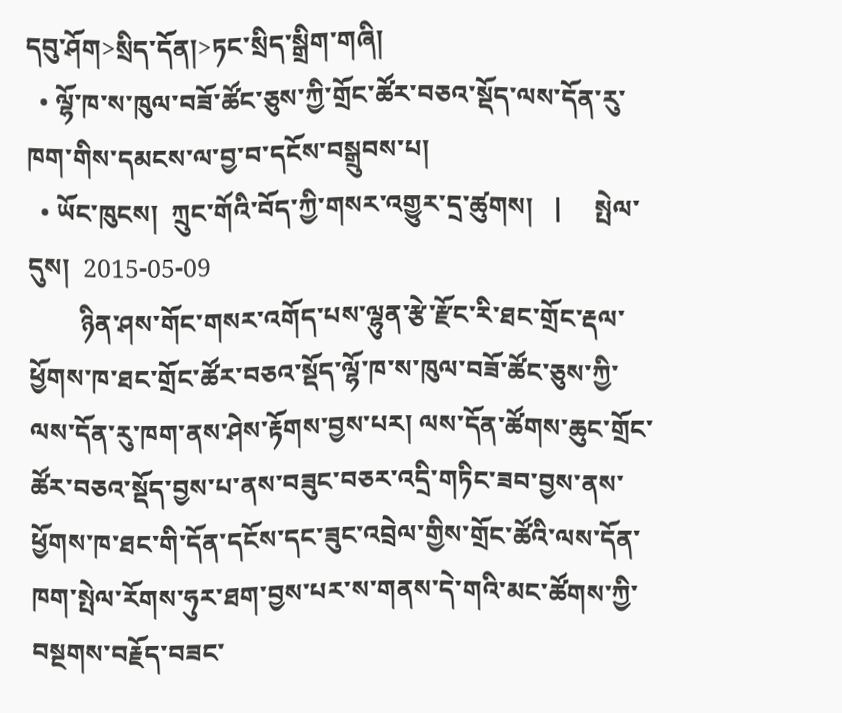དབུ་ཤོག>སྲིད་དོན།>ཏང་སྲིད་སྒྲིག་གཞི།
  • ལྷོ་ཁ་ས་ཁུལ་བཟོ་ཚོང་ཅུས་ཀྱི་གྲོང་ཚོར་བཅའ་སྡོད་ལས་དོན་རུ་ཁག་གིས་དམངས་ལ་བྱ་བ་དངོས་བསྒྲུབས་པ།
  • ཡོང་ཁུངས།  ཀྲུང་གོའི་བོད་ཀྱི་གསར་འགྱུར་དྲ་ཚུགས།   |     སྤེལ་དུས།  2015-05-09
        ཉིན་ཤས་གོང་གསར་འགོད་པས་ལྷུན་རྩེ་རྫོང་རི་ཐང་གྲོང་རྡལ་ཕྱོགས་ཁ་ཐང་གྲོང་ཚོར་བཅའ་སྡོད་ལྷོ་ཁ་ས་ཁུལ་བཟོ་ཚོང་ཅུས་ཀྱི་ལས་དོན་རུ་ཁག་ནས་ཤེས་རྟོགས་བྱས་པར། ལས་དོན་ཚོགས་ཆུང་གྲོང་ཚོར་བཅའ་སྡོད་བྱས་པ་ནས་བཟུང་བཅར་འདྲི་གཏིང་ཟབ་བྱས་ནས་ཕྱོགས་ཁ་ཐང་གི་དོན་དངོས་དང་ཟུང་འབྲེལ་གྱིས་གྲོང་ཚོའི་ལས་དོན་ཁག་སྤེལ་རོགས་ཧུར་ཐག་བྱས་པར་ས་གནས་དེ་གའི་མང་ཚོགས་ཀྱི་བསྔགས་བརྗོད་བཟང་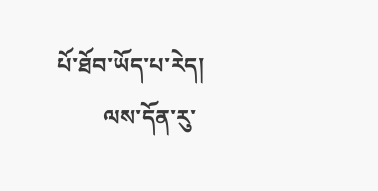པོ་ཐོབ་ཡོད་པ་རེད།
        ལས་དོན་རུ་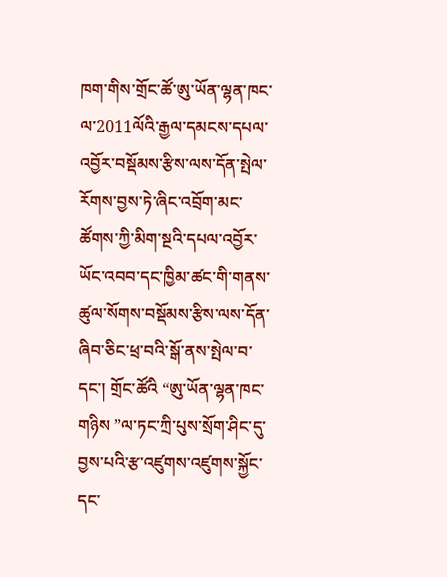ཁག་གིས་གྲོང་ཚོ་ཨུ་ཡོན་ལྷན་ཁང་ལ་2011ལོའི་རྒྱལ་དམངས་དཔལ་འབྱོར་བསྡོམས་རྩིས་ལས་དོན་སྤེལ་རོགས་བྱས་ཏེ་ཞིང་འབྲོག་མང་ཚོགས་ཀྱི་མིག་སྔའི་དཔལ་འབྱོར་ཡོང་འབབ་དང་ཁྱིམ་ཚང་གི་གནས་ཚུལ་སོགས་བསྡོམས་རྩིས་ལས་དོན་ཞིབ་ཅིང་ཕྲ་བའི་སྒོ་ནས་སྤེལ་བ་དང་། གྲོང་ཚོའི “ཨུ་ཡོན་ལྷན་ཁང་གཉིས ”ལ་ཏང་ཀྲི་པུས་སྲོག་ཤིང་དུ་བྱས་པའི་རྩ་འཛུགས་འཛུགས་སྐྱོང་དང་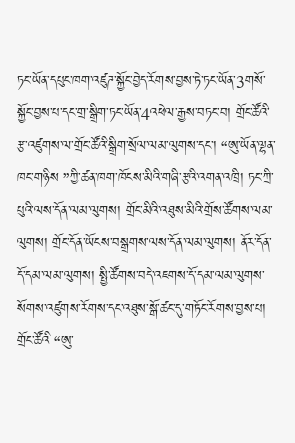ཏང་ཡོན་དཔུང་ཁག་འཛུཌ་སྐྱོང་བྱེད་རོགས་བྱས་ཏེ་ཏང་ཡོན་3གསོ་སྐྱོང་བྱས་པ་དང་གྲ་སྒྲིག་ཏང་ཡོན་4འཕེལ་རྒྱས་བཏང་བ། གྲོང་ཚོའི་རྩ་འཛུགས་ལ་གྲོང་ཚོའི་སྒྲིག་སྲོལ་ལམ་ལུགས་དང་། “ཨུ་ཡོན་ལྷན་ཁང་གཉིས ”ཀྱི་ཚན་ཁག་ཁོངས་མིའི་གཞི་རྩའི་འགན་འཁྲི། ཏང་ཀྲི་པུའི་ལས་དོན་ལམ་ལུགས། གྲོང་མིའི་འཐུས་མིའི་གྲོས་ཚོགས་ལམ་ལུགས། གྲོང་དོན་ཡོངས་བསྒྲགས་ལས་དོན་ལམ་ལུགས། ནོར་དོན་དོ་དམ་ལམ་ལུགས། སྤྱི་ཚོགས་བདེ་འཇགས་དོ་དམ་ལམ་ལུགས་སོགས་འཛུགས་རོགས་དང་འཐུས་སྒོ་ཚང་དུ་གཏོང་རོགས་བྱས་པ། གྲོང་ཚོའི “ཨུ་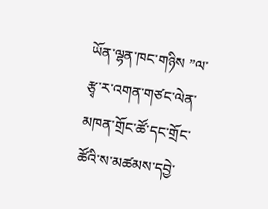ཡོན་ལྷན་ཁང་གཉིས ”ལ་རྩྭ་ར་འགན་གཙང་ལེན་མཁན་གྲོང་ཚོ་དང་གྲོང་ཚོའི་ས་མཚམས་དབྱེ་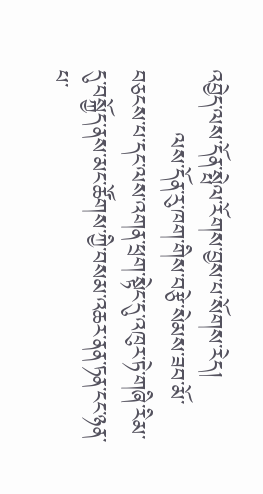འབྱེད་ལས་དོན་སྤེལ་རོགས་བྱས་པ་སོགས་རེད།
        ལས་དོན་རུ་ཁག་གིས་བརྩེ་སེམས་ཟབ་མོ་བཅངས་པ་དང་ལས་འགན་ཕྲག་སྟེང་དུ་འཁུར་ཏེ་གཞི་རིམ་དུ་བསྐྱོད་ནས་མང་ཚོགས་ཀྱི་བསམ་འཆར་ནན་ཏན་ངང་ཉན་པ་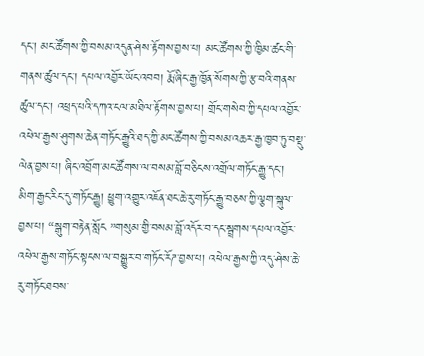དང་། མང་ཚོགས་ཀྱི་བསམ་འདུན་ཤེས་རྟོགས་བྱས་པ། མང་ཚོགས་ཀྱི་ཁྱིམ་ཚང་གི་གནས་ཚུལ་དང་། དཔལ་འབྱོར་ཡོང་འབབ། རྨོ་ཞིང་རྒྱ་ཁྱོན་སོགས་ཀྱི་རྩ་བའི་གནས་ཚུལ་དང་། འཕྲད་པའི་དཀའ་ངལ་མཐིལ་རྟོགས་བྱས་པ། གྲོང་གསེབ་ཀྱི་དཔལ་འབྱོར་འཕེལ་རྒྱས་ཤུགས་ཆེན་གཏོང་རྒྱུའི་ཐད་ཀྱི་མང་ཚོགས་ཀྱི་བསམ་འཆར་རྒྱ་ཁྱབ་ཏུ་བསྡུ་ལེན་བྱས་པ། ཞིང་འབྲོག་མང་ཚོགས་ལ་བསམ་བློ་བཅིངས་འགྲོལ་གཏོང་རྒྱུ་དང་། མིག་རྒྱང་རིང་དུ་གཏོང་རྒྱུ། ཕྱུག་འགྱུར་འཇོན་ཐང་ཆེ་རུ་གཏོང་རྒྱུ་བཅས་ཀྱི་ལྕག་སྐུལ་བྱས་པ། “སྒུག་བརྟེན་སློང ”གསུམ་གྱི་བསམ་བློ་འདོར་བ་དང་སྦྲགས་དཔལ་འབྱོར་འཕེལ་རྒྱས་གཏོང་སྟངས་ལ་བསྒྱུར་བ་གཏོང་རོཌ་བྱས་པ། འཕེལ་རྒྱས་ཀྱི་འདུ་ཤེས་ཆེ་རུ་གཏོང་ཐབས་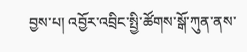བྱས་པ། འབྱོར་འབྲིང་སྤྱི་ཚོགས་སྒོ་ཀུན་ནས་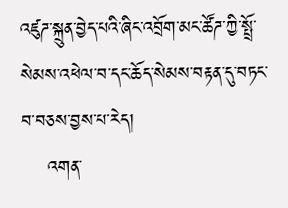འཛུཌ་སྐྲུན་བྱེད་པའི་ཞིང་འབྲོག་མང་ཚོཌ་ཀྱི་སྤྲོ་སེམས་འཕེལ་བ་དང་ཆོད་སེམས་བརྟན་དུ་བཏང་བ་བཅས་བྱས་པ་རེད།
    འགན་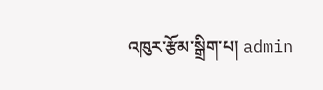འཁུར་རྩོམ་སྒྲིག་པ། admin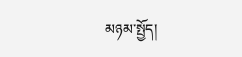མཉམ་སྤྱོད།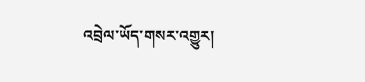འབྲེལ་ཡོད་གསར་འགྱུར།